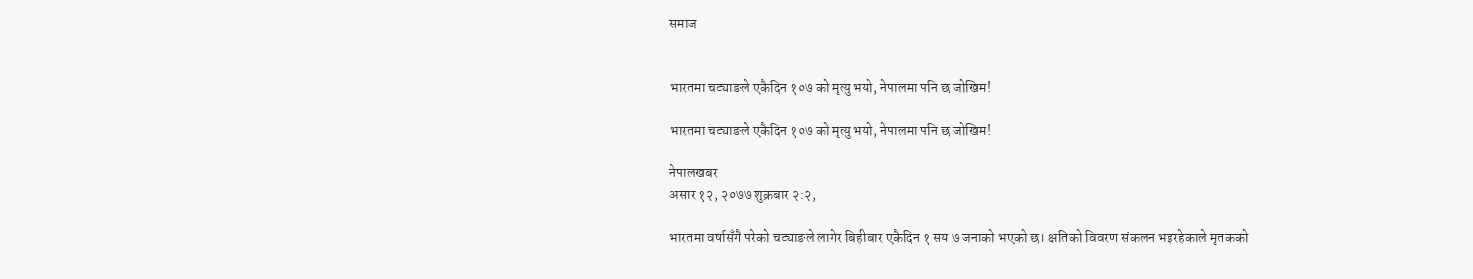समाज


भारतमा चट्याङले एकैदिन १०७ को मृत्यु भयो, नेपालमा पनि छ जोखिम!

भारतमा चट्याङले एकैदिन १०७ को मृत्यु भयो, नेपालमा पनि छ जोखिम!

नेपालखबर
असार १२, २०७७ शुक्रबार २:२,

भारतमा वर्षासँगै परेको चट्याङले लागेर बिहीबार एकैदिन १ सय ७ जनाको भएको छ। क्षतिको विवरण संकलन भइरहेकाले मृतकको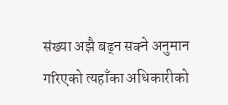संख्या अझै बढ्न सक्ने अनुमान गरिएको त्यहाँका अधिकारीको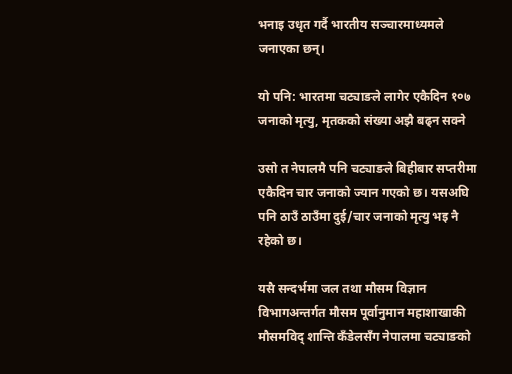भनाइ उधृत गर्दै भारतीय सञ्चारमाध्यमले जनाएका छन्।

यो पनि: भारतमा चट्याङले लागेर एकैदिन १०७ जनाको मृत्यु, मृतकको संख्या अझै बढ्न सक्ने

उसो त नेपालमै पनि चट्याङले बिहीबार सप्तरीमा एकैदिन चार जनाको ज्यान गएको छ। यसअघि पनि ठाउँ ठाउँमा दुई/चार जनाको मृत्यु भइ नै रहेको छ।

यसै सन्दर्भमा जल तथा मौसम विज्ञान विभागअन्तर्गत मौसम पूर्वानुमान महाशाखाकी मौसमविद् शान्ति कँडेलसँग नेपालमा चट्याङको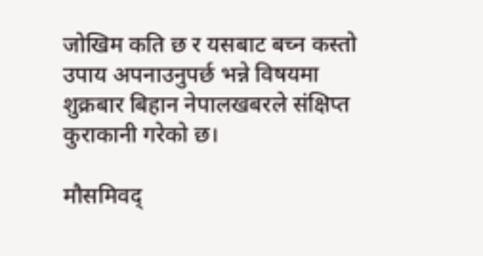जोखिम कति छ र यसबाट बच्न कस्तो उपाय अपनाउनुपर्छ भन्ने विषयमा शुक्रबार बिहान नेपालखबरले संक्षिप्त कुराकानी गरेको छ।

मौसमिवद्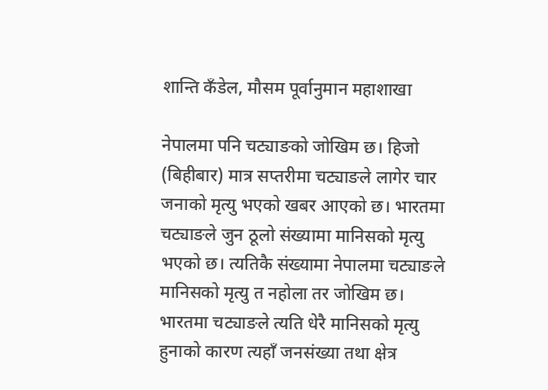शान्ति कँडेल, मौसम पूर्वानुमान महाशाखा

नेपालमा पनि चट्याङको जोखिम छ। हिजो (बिहीबार) मात्र सप्तरीमा चट्याङले लागेर चार जनाको मृत्यु भएको खबर आएको छ। भारतमा चट्याङले जुन ठूलो संख्यामा मानिसको मृत्यु भएको छ। त्यतिकै संख्यामा नेपालमा चट्याङले मानिसको मृत्यु त नहोला तर जोखिम छ। भारतमा चट्याङले त्यति धेरै मानिसको मृत्यु हुनाको कारण त्यहाँ जनसंख्या तथा क्षेत्र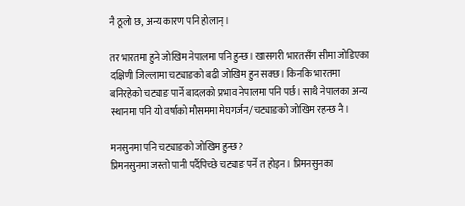नै ठूलो छ, अन्य कारण पनि होलान्।

तर भारतमा हुने जोखिम नेपालमा पनि हुन्छ। खासगरी भारतसँग सीमा जोडिएका दक्षिणी जिल्लामा चट्याङको बढी जोखिम हुन सक्छ। किनकि भारतमा बनिरहेको चट्याङ पार्ने बादलको प्रभाव नेपालमा पनि पर्छ। साथै नेपालका अन्य स्थानमा पनि यो वर्षाको मौसममा मेघगर्जन/चट्याङको जोखिम रहन्छ नै।

मनसुनमा पनि चट्याङको जोखिम हुन्छ?
प्रिमनसुनमा जस्तो पानी पर्दैपिच्छे चट्याङ पर्ने त होइन। प्रिमनसुनका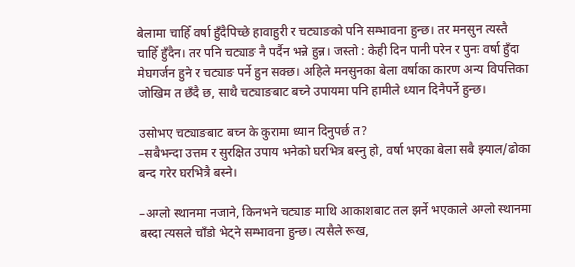बेलामा चाहिँ वर्षा हुँदैपिच्छे हावाहुरी र चट्याङको पनि सम्भावना हुन्छ। तर मनसुन त्यस्तै चाहिँ हुँदैन। तर पनि चट्याङ नै पर्दैन भन्ने हुन्न। जस्तो : केही दिन पानी परेन र पुनः वर्षा हुँदा मेघगर्जन हुने र चट्याङ पर्ने हुन सक्छ। अहिले मनसुनका बेला वर्षाका कारण अन्य विपत्तिका जोखिम त छँदै छ, साथै चट्याङबाट बच्ने उपायमा पनि हामीले ध्यान दिनैपर्ने हुन्छ।

उसोभए चट्याङबाट बच्न के कुरामा ध्यान दिनुपर्छ त?
–सबैभन्दा उत्तम र सुरक्षित उपाय भनेको घरभित्र बस्नु हो, वर्षा भएका बेला सबै झ्याल/ढोका बन्द गरेर घरभित्रै बस्ने।

–अग्लो स्थानमा नजाने, किनभने चट्याङ माथि आकाशबाट तल झर्ने भएकाले अग्लो स्थानमा बस्दा त्यसले चाँडो भेट्ने सम्भावना हुन्छ। त्यसैले रूख,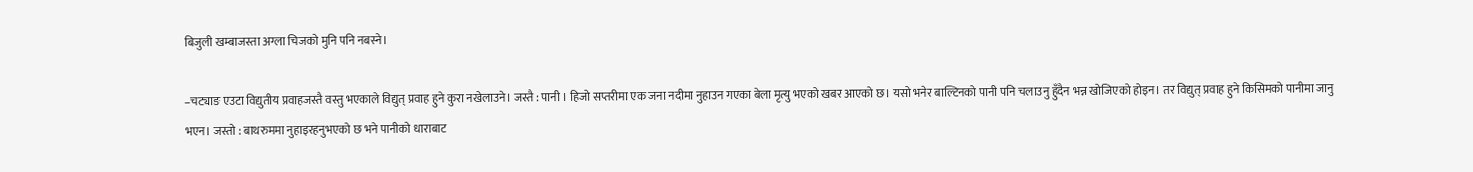बिजुली खम्बाजस्ता अग्ला चिजको मुनि पनि नबस्ने।

–चट्याङ एउटा विद्युतीय प्रवाहजस्तै वस्तु भएकाले विद्युत् प्रवाह हुने कुरा नखेलाउने। जस्तै : पानी । हिजो सप्तरीमा एक जना नदीमा नुहाउन गएका बेला मृत्यु भएको खबर आएको छ। यसो भनेर बाल्टिनको पानी पनि चलाउनु हुँदैन भन्न खोजिएको होइन। तर विद्युत् प्रवाह हुने किसिमको पानीमा जानु भएन। जस्तो : बाथरुममा नुहाइरहनुभएको छ भने पानीको धाराबाट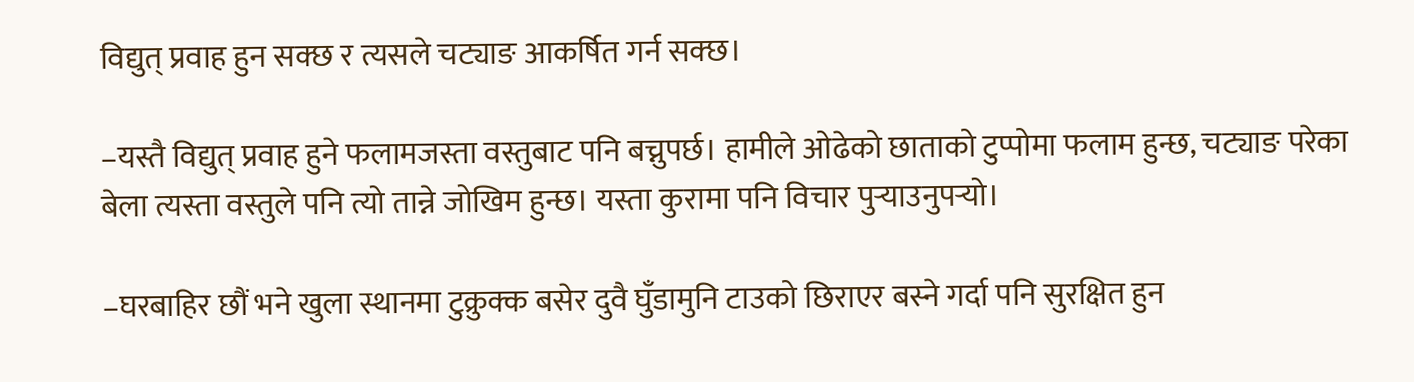विद्युत् प्रवाह हुन सक्छ र त्यसले चट्याङ आकर्षित गर्न सक्छ।

–यस्तै विद्युत् प्रवाह हुने फलामजस्ता वस्तुबाट पनि बच्नुपर्छ। हामीले ओढेको छाताको टुप्पोमा फलाम हुन्छ, चट्याङ परेका बेला त्यस्ता वस्तुले पनि त्यो तान्ने जोखिम हुन्छ। यस्ता कुरामा पनि विचार पुर्‍याउनुपर्‍यो।

–घरबाहिर छौं भने खुला स्थानमा टुक्रुक्क बसेर दुवै घुँडामुनि टाउको छिराएर बस्ने गर्दा पनि सुरक्षित हुन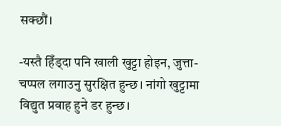सक्छौं।

-यस्तै हिँड्दा पनि खाली खुट्टा होइन, जुत्ता-चप्पल लगाउनु सुरक्षित हुन्छ। नांगो खुट्टामा विद्युत प्रवाह हुने डर हुन्छ।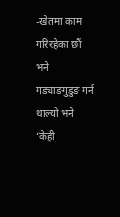-खेतमा काम गरिरहेका छौं भने गड्याङगुडुङ गर्न थाल्यो भने ‘केही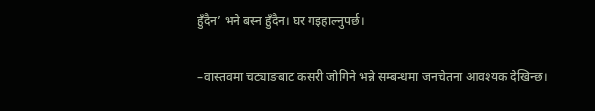हुँदैन’ भने बस्न हुँदैन। घर गइहाल्नुपर्छ।

–वास्तवमा चट्याङबाट कसरी जोगिने भन्ने सम्बन्धमा जनचेतना आवश्यक देखिन्छ।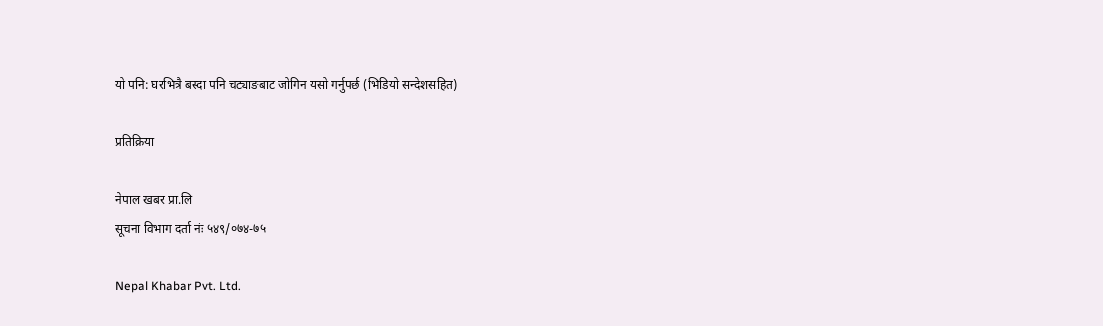यो पनि: घरभित्रै बस्दा पनि चट्याङबाट जोगिन यसो गर्नुपर्छ (भिडियो सन्देशसहित)

प्रतिक्रिया

नेपाल खबर प्रा.लि
सूचना विभाग दर्ता नंः ५४९/०७४-७५

Nepal Khabar Pvt. Ltd.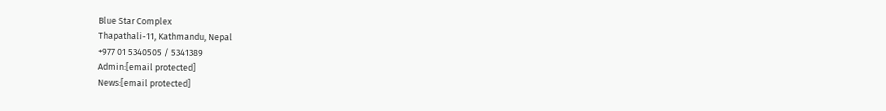Blue Star Complex
Thapathali-11, Kathmandu, Nepal
+977 01 5340505 / 5341389
Admin:[email protected]
News:[email protected]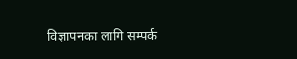विज्ञापनका लागि सम्पर्क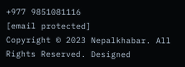+977 9851081116
[email protected]
Copyright © 2023 Nepalkhabar. All Rights Reserved. Designed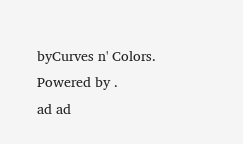byCurves n' Colors. Powered by .
ad ad